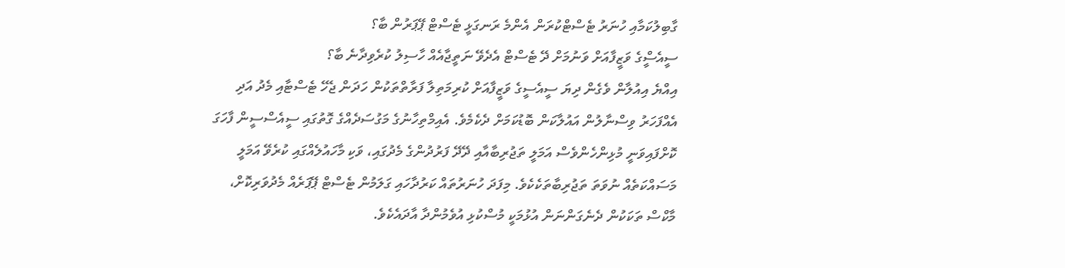ގާބިލުކަމާއި ހުނަރު ޓެސްޓްކުރަން އެންމެ ރަނގަޅީ ޓެސްޓް ޕޭޕަރުން ބާ؟
ސީއެސްީގެ ވަޒީފާއަށް ވަނުމަށް ދޭ ޓެސްޓް އެދެވޭ ނަތީޖާއެއް ހާސިލު ކުރެވިދާނެ ބާ؟
އިއްޔެ އިއުލާން ވެގެން ދިޔަ ސީއެސީގެ ވަޒީފާއަށް ކުރިމަތިލާ ފަރާތްތަކުން ހަދަން ޖެހޭ ޓެސްޓާއި މެދު އަދި އެއްފަހަރު ވިސްނާލުން އައުލާކަން ބޮޑުކަމަށް ދެކެމެވެ. އެއިމްތިހާނުގެ މަގުސަދެއްގެ ގޮތުގައި ސީއެސްސީން ފާހަގަ ކޮށްފައިވަނީ މުޅިންހެންވެސް އަމަލީ ތަޖުރިބާއާއި ދޭދޭ ފަރުދުންގެ މެދުގައި، ވަކި މާހައުލެއްގައި ކުރެވޭ އަމަލީ މަސައްކަތެއް ނުވަތަ ތަޖުރިބާތަކެކެވެ. މިފަދަ ހުނަރުތައް ކަރުދާހައި ގަލަމުން ޓެސްޓް ޕޭޕަރެއް މެދުވަރިކޮށް، މާކްސް ތަކަކުން ދެނެގަންނަން އުޅުމަކީ މުސްކުޅި އުވެމުންދާ އާދައެކެވެ.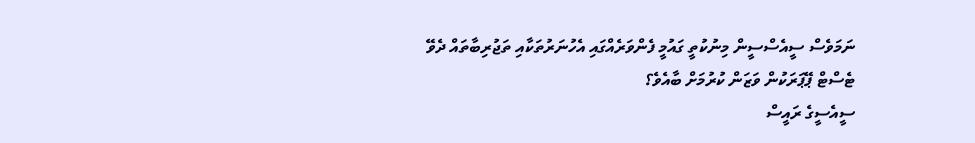ނަމަވެސް ސީއެސްސީން މިނުކުތީ ގައުމީ ފެންވަރެއްގައި އެހުނަރުތަކާއި ތަޖުރިބާތައް ދެވޭ ޓެސްޓް ޕޭޕަރަކުން ވަޒަން ކުރުމަށް ބާއެވެ؟
ސީއެސީގެ ރައީސް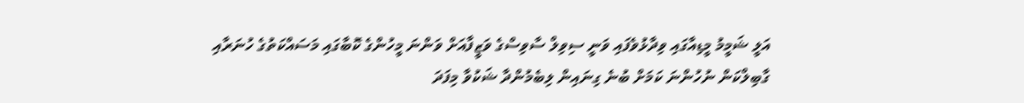އަލީ ޝަމީމު މީޑިއާގައި ވިދާޅުވެފައި ވަނީ ސިވިލް ސާވިސްގެ ވަޒީފާއަށް ވަންނަ މީހުންގެ ކޮބާގައި މަސައްކަތުގެ ހުނަރާއި ގާބިލްކަން ނުހުންނަ ކަމަށް ބުނެ ގިނައިން ލިބެމުންދާ ޝަކުވާ މިފަދަ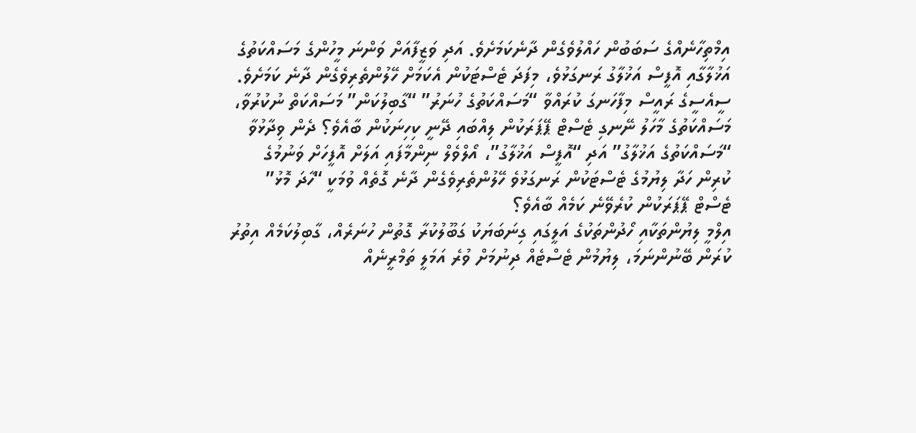އިމްތިހާނެއްގެ ސަބަބުން ހައްލުވެގެން ދާނެކަމަށެވެ. އަދި ވަޒީފާއަށް ވަންނަ މީހުންގެ މަސައްކަތުގެ އަޚުލާގާއި އޮފީސް އަޚުލާގު ރަނގަޅުވެ، މިފަދަ ޓެސްޓަކުން އެކަމަށް ހޭލުންތެރިވެގެން ދާނެ ކަމަށެވެ.
ސީއެސީގެ ރައީސް މިފާހަނގަ ކުރައްވާ “މަސައްކަތުގެ ހުނަރު” “ގާބިލުކަން” މަސައްކަތް ނުކުރުވާ، މަސައްކަތުގެ މާހަލު ނޭނގި ޓެސްޓް ޕޭޕަރަކުން ލިއްބައި ދޭނީ ކިހިނަކުން ބާއެވެ؟ ދެން ވިދާޅުވާ “މަސައްކަތުގެ އަޚުލާގު” އަދި “އޮފީސް އަޚުލާގު”، އޯލްވެލް ނިންމާފައި އަލަށް އޮފީހަށް ވަނުމުގެ ކުރިން ހަދާ ލިޔުމުގެ ޓެސްޓަކުން ރަނގަޅުވެ ހޭލުންތެރިވެގެން ދާނެ ގޮތެއް ވުމަކީ “ހާދަ މޮޅު” ޓެސްޓް ޕޭޕަރަކުން ކުރެވޭނެ ކަމެއް ބާއެވެ؟
އިލްމީ ލިޔުންތަކާއި ހޯދުންތަކުގެ އަލީގައި ގިނަބަޔަކު ގަބޫލުކުރާ ގޮތުން ހުނަރެއް، ގާބިލުކަމެއް އިތުރު ކުރަން ބޭނުންނަމަ، ލިޔުމުން ޓެސްޓެއް ދިނުމަށް ވުރެ އަމަލީ ތަމްރީނެއް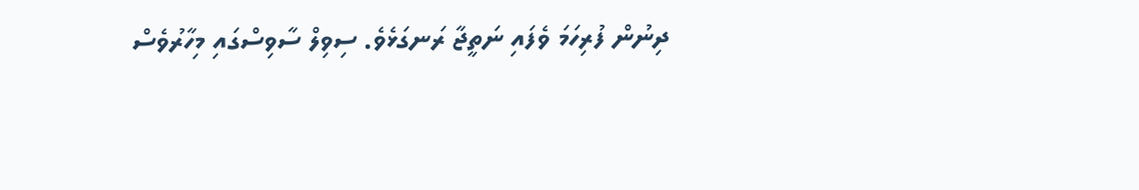ދިނުން ފުރިހަމަ ވެފައި ނަތީޖާ ރަނގަޅެވެ. ސިވިލް ސާވިސްގައި މިހާރުވެސް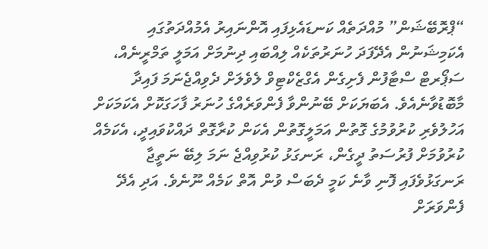“ޕްރޮބޭޝަން” މުއްދަތެއް ކަނޑައެޅިފައި އޮންނައިރު އެމުއްދަތުގައި އެކަމިޝަނުން އެދޭފަދަ ހުނަރުތަކެއް ލިއްބައި ދިނުމަށް އަމަލީ ތަމްރީނެއް، ސަޕޯރޓް ސްޓާފުން ފެށިގެން އެގްޒެކްޓިވް ލެވެލަށް ދެވިއްޖެނަމަ ފައިދާ މާބޮޑުވާނެއެވެ. އެބަޔަކަށް ބޭނުންވާ ފެންވަރެއްގެ ހުނަރު ފާހަގަކޮށް އެކަމަކަށް އަހުލުވެރި ކުރުވުމުގެ ގޮތުން އަމަލީގޮތުން އެކަން ކުރާގޮތް ދައްކުވައިދީ، އެކަމެއް ކުރުވުމަށް ފުރުސަތު ދީގެން، ރަނގަޅު ކުރުވިއްޖެ ނަމަ ލިބޭ ނަތީޖާ ރަނގަޅުވެފައި ފޮނި ވާނެ ކަމީ ދެބަސް ވުން އޮތް ކަމެއް ނޫނެވެ. އަދި އެދޭ ފެންވަރަށް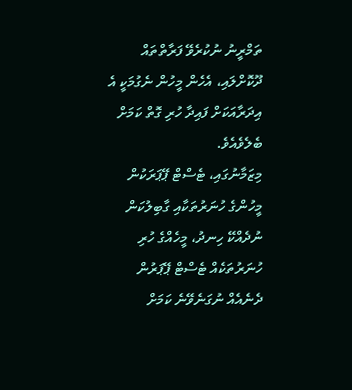ތަމްރީނު ނުކުރެވޭ ފަރާތްތައް ދޫކޮށްލައި، އެހެން މީހުން ނެގުމަކީ އެ އިދަރާއަކަށް ފައިދާ ހުރި ގޮތް ކަމަށް ބެލެވެއެވެ.
މިޒަމާނުގައި، ޓެސްޓް ޕޭޕަރަކުން މީހުންގެ ހުނަރުތަކާއި ގާބިލުކަން ނުދެއްކޭ ހިނދު، މީހެއްގެ ހުރި ހުނަރުތަކެއް ޓެސްޓް ޕޭޕަރުން ދެނެއެއް ނުގަނެވޭނެ ކަމަށް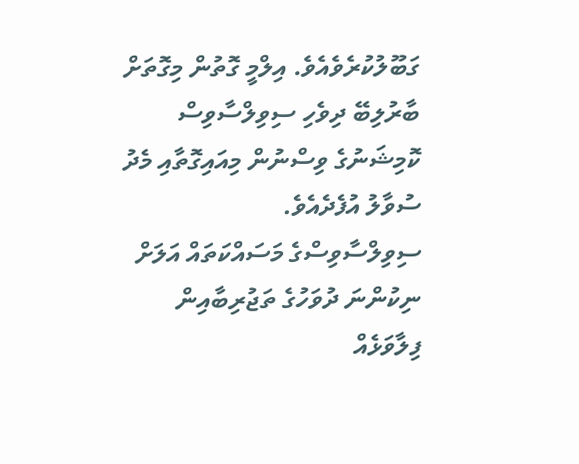ގަބޫލުކުރެވެއެވެ. އިލްމީ ގޮތުން މިގޮތަށް ބާރުލިބޭ ދިވެހި ސިވިލްސާވިސް ކޮމިޝަނުގެ ވިސްނުން މިއައިގޮތާއި މެދު ސުވާލު އުފެދެއެވެ.
ސިވިލްސާވިސްގެ މަސައްކަތައް އަލަށް ނިކުންނަ ދުވަހުގެ ތަޖުރިބާއިން ފިލާވަޅެއް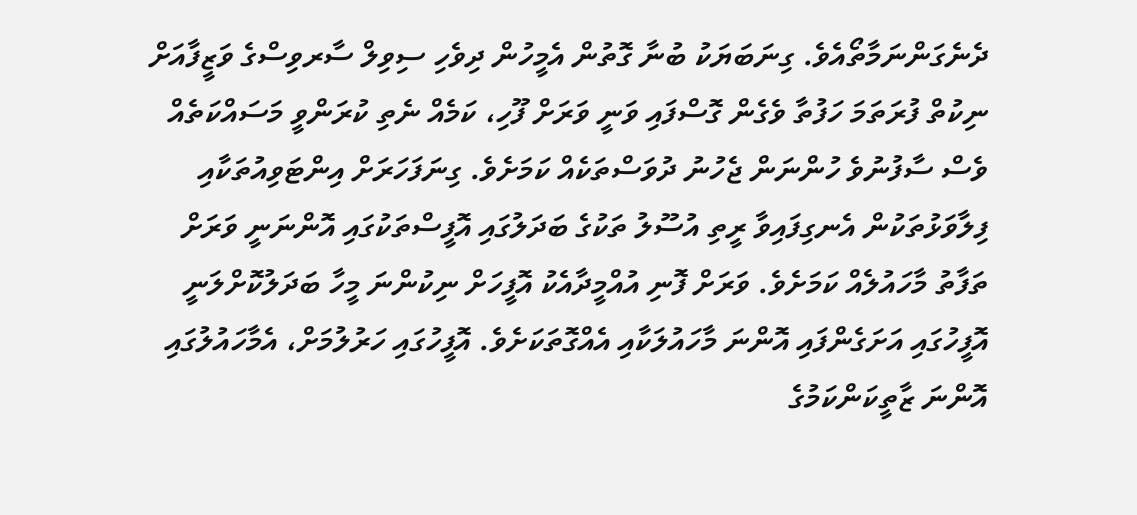ދެނެގަންނަމާތޯއެވެ. ގިނަބަޔަކު ބުނާ ގޮތުން އެމީހުން ދިވެހި ސިވިލް ސާރވިސްގެ ވަޒީފާއަށް ނިކުތް ފުރަތަމަ ހަފުތާ ވެގެން ގޮސްފައި ވަނީ ވަރަށް ފޫހި، ކަމެއް ނެތި ކުރަންވީ މަސައްކަތެއް ވެސް ސާފުނުވެ ހުންނަން ޖެހުނު ދުވަސްތަކެއް ކަމަށެވެ. ގިނަފަހަރަށް އިންޓަވިއުތަކާއި ފިލާވަޅުތަކުން އެނގިފައިވާ ރީތި އުސޫލު ތަކުގެ ބަދަލުގައި އޮފީސްތަކުގައި އޮންނަނީ ވަރަށް ތަފާތު މާހައުލެއް ކަމަށެވެ. ވަރަށް ފޮނި އުއްމީދާއެކު އޮފީހަށް ނިކުންނަ މީހާ ބަދަލުކޮށްލަނީ އޮފީހުގައި އަށަގެންފައި އޮންނަ މާހައުލަކާއި އެއްގޮތަކަށެވެ. އޮފީހުގައި ހަރުލުމަށް، އެމާހައުލުގައި އޮންނަ ޒާތީކަންކަމުގެ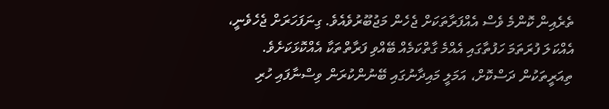ތެރެއިން ކޮންމެ ވެސް އެއްފަރާތަކަށް ޖެހެން މަޖުބޫރުވެއެވެ. ގިނަފަހަރަށް ޖެހެވެނީ، އެއްކަލަ ފުރަތަމަ ހަފުތާގައި އެއްމެ ގާތްކަމެއް ބޭއްވި ފަރާތްތަކާ އެއްކޮޅަކަށެވެ. ތިއަރީތަކުން ދަސްކޮށް، އަމަލީ މައިދާނުގައި ބޭނުންކުރަން ވިސްނާފައި ހުރި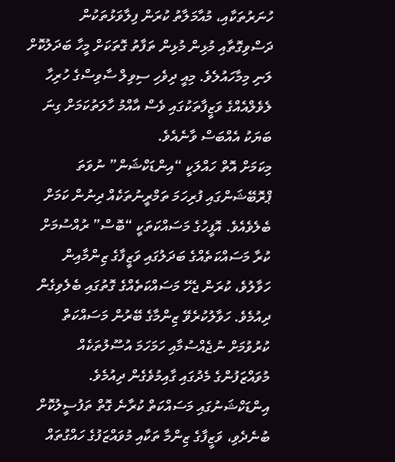ހުނަރުތަކާއި، މުއާމަލާތު ކުރަން ފިލާވަޅުތަކުން ދަސްވިގޮތާއި މުޅިން މުޅިން ތަފާތު ގޮތަކަށް މީހާ ބަދަލުކޮށް ލަނި މިމާހައުލެވެ. މިއީ ދިވެހި ސިވިލް ސާވިސްގެ ހުރިހާ ލެވެލްއެއްގެ ވަޒީފާތަކުގައި ވެސް އާއްމު ހާލަތުކަމަށް ގިނަ ބަޔަކު އެއްބަސް ވާނެއެވެ.
މިކަމަށް އޮތް ހައްލަކީ “އިންޑަކްޝަން” ނުވަތަ ޕްރޮބޭޝަންގައި ފުރިހަމަ ތަމްރީނުތަކެއް ދިނުން ކަމަށް ބެލެވެއެވެ. އޮފީހުގެ މަސައްކަތަކީ “ބޮސް” ރުއްސުމަށް ކުރާ މަސައްކަތެއްގެ ބަދަލުގައި ވަޒީފާގެ ޒިންމާއިން ހަވާލުވެ، ކުރަން ޖެހޭ މަސައްކަތެއްގެ ގޮތުގައި ބެލެވިގެން ދިއުމެވެ. ހަވާލުކުރެވޭ ޒިންމާގެ ބޭރުން މަސައްކަތް ކުރުވުމަށް ނުޖެއްސުމާއި ހަމަހަމަ އުސޫލުތަކެއް މުވައްޒަފުންގެ މެދުގައި ގާއިމުވެގެން ދިއުމެވެ.
އިންޑަކްޝަނުގައި މަސައްކަތް ކުރާނެ ގޮތް ތަފުސީލުކޮށް ބުނެދެވި، ވަޒީފާގެ ޒިންމާ ތަކާއި މުވައްޒަފުގެ ހައްގުތައް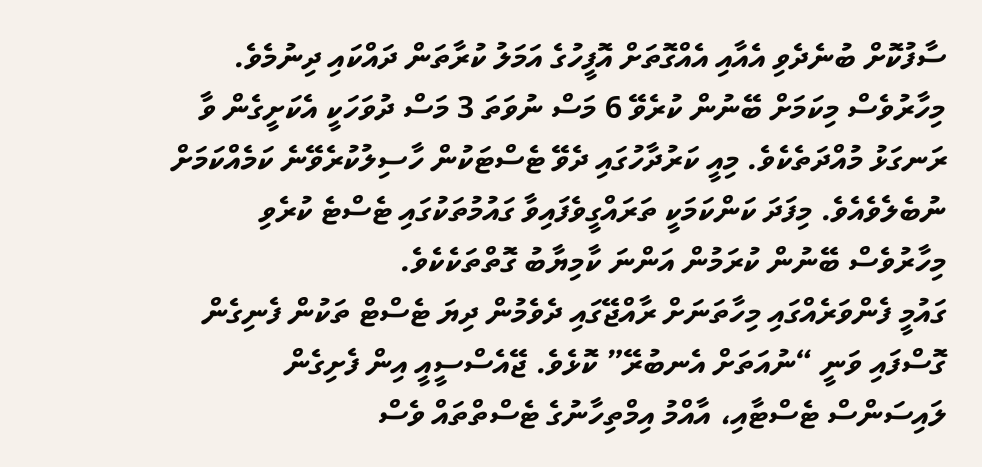ސާފުކޮށް ބުނެދެވި އެއާއި އެއްގޮތަށް އޮފީހުގެ އަމަލު ކުރާތަން ދައްކައި ދިނުމެވެ. މިހާރުވެސް މިކަމަށް ބޭނުން ކުރެވޭ 6 މަސް ނުވަތަ 3 މަސް ދުވަހަކީ އެކަށީގެން ވާ ރަނގަޅު މުއްދަތެކެވެ. މިއީ ކަރުދާހުގައި ދެވޭ ޓެސްޓަކުން ހާސިލުކުރެވޭނެ ކަމެއްކަމަށް ނުބެލެވެއެވެ. މިފަދަ ކަންކަމަކީ ތަރައްގީވެފައިވާ ގައުމުތަކުގައި ޓެސްޓެ ކުރެވި މިހާރުވެސް ބޭނުން ކުރަމުން އަންނަ ކާމިޔާބު ގޮތްތަކެކެވެ.
ގައުމީ ފެންވަރެއްގައި މިހާތަނަށް ރާއްޖޭގައި ދެވެމުން ދިޔަ ޓެސްޓް ތަކުން ފެނިގެން ގޮސްފައި ވަނީ “ނުއަތަށް އެނބުރޭ” ކޮޅެވެ. ޖޭއެސްސީއީ އިން ފެށިގެން ލައިސަންސް ޓެސްޓާއި، އާއްމު އިމްތިހާނުގެ ޓެސްތްތައް ވެސް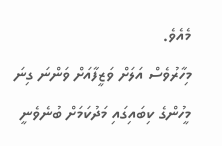މެއެވެ.
މިހާރުވެސް އަލަށް ވަޒީފާއަށް ވަންނަ ގިނަ މީހުންގެ ކިބައިގައި މަދުކަމަށް ބުނެވެނީ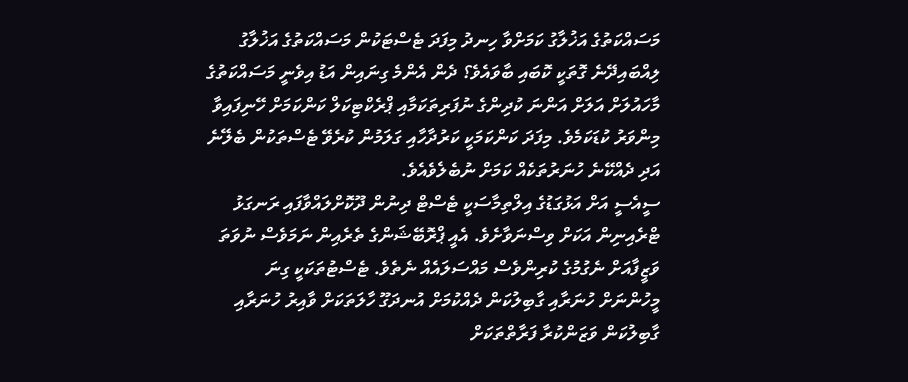މަސައްކަތުގެ އަޚުލާގު ކަމަށްވާ ހިނދު މިފަދަ ޓެސްޓަކުން މަސައްކަތުގެ އަޚުލާގު ލިއްބައިދޭނެ ގޮތަކީ ކޮބައި ބާވައެވެ؟ ދެން އެންމެ ގިނައިން އަޑު އިވެނީ މަސައްކަތުގެ މާހައުލަށް އަލަށް އަންނަ ކުދިންގެ ނުފަރިތަކަމާއި ޕްރެކްޓިކަލް ކަންކަމަށް ހޭނިފައިވާ މިންވަރު ކުޑަކަމެވެ. މިފަދަ ކަންކަމަކީ ކަރުދާހާއި ގަލަމުން ކުރެވޭ ޓެސްތަކުން ބެލޭނެ އަދި ދެއްކޭނެ ހުނަރުތަކެއް ކަމަށް ނުބެލެވެއެވެ.
ސީއެސީ އަށް އަޅުގަޑުގެ އިލްތިމާސަކީ ޓެސްޓް ދިނުން ދޫކޮށްލައްވާފައި ރަނގަޅު ޓްރެއިނިން އަކަށް ވިސްނަވާށެވެ. އެއީ ޕްރޮބޭޝަންގެ ތެރެއިން ނަމަވެސް ނުވަތަ ވަޒީފާއަށް ނެގުމުގެ ކުރިންވެސް މައްސަލައެއް ނެތެވެ. ޓެސްޓުތަކަކީ ގިނަ މީހުންނަށް ހުނަރާއި ގާބިލުކަން ދެއްކުމަށް އުނދަގޫ ހާލަތަކަށް ވާއިރު ހުނަރާއި ގާބިލުކަން ވަޒަންކުރާ ފަރާތްތަކަށް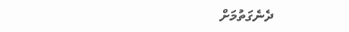ދެނެގަތުމަށް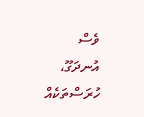ވެސް އުނދަގޫ، ހުރަސްތަކެއް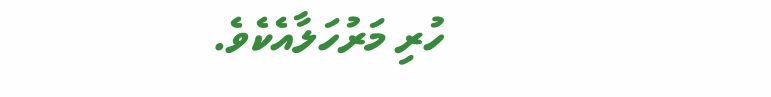ހުރި މަރުހަލާއެކެވެ.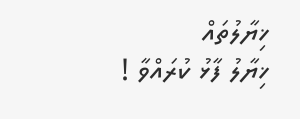ޚިޔާލުތައް
ޚިޔާލު ފާޅު ކުރައްވާ !